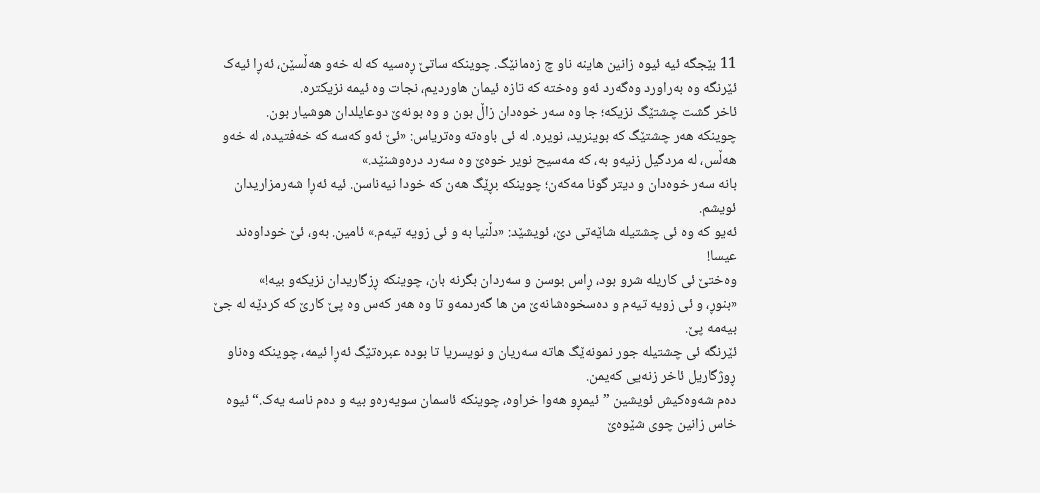11 بێجگه ئیه ئیوه زانین هاینه ناو چ زەمانێگ. چوینکه ساتێ ڕەسیه که له خەو هەڵسێن، ئەڕا ئیەک ئێرنگه وه بەراورد وەگەرد ئەو وەخته که تازه ئیمان هاوردیم، نجات وه ئیمه نزیکتره.
ئاخر گشت چشتێگ نزیکه؛ جا وه سەر خوەدان زاڵ بون و وه بونەێ دوعایلدان هوشیار بون.
چوینکه هەر چشتێگ که بوینرید، نویره. له ئی باوەته وەتریاس: «ئێ ئەو کەسه که خەفتیدە، له خەو هەڵس، له مردگیل زنیەو به، که مەسیح نویر خوەێ وه سەرد درەوشنێد.»
بانه سەر خوەدان و دیتر گونا مەکەن؛ چوینکه بڕێگ هەن که خودا نیەناسن. ئیه ئەڕا شەرمزاریدان ئویشم.
ئەیو که وه ئی چشتیله شاێەتی دێ، ئویشێد: «دڵنیا به و ئی زویه تیەم.» ئامین. بەو، ئێ خوداوەند عیسا!
وەختێ ئی کاریله شرو بود، ڕاس بوسن و سەردان بگرنه بان، چوینکه ڕزگاریدان نزیکەو بیه!»
«بنوڕ، و ئی زویه تیەم و دەسخوەشانەێ من ها گەردمەو تا وه هەر کەس وه پێ کارێ که کردێه له جێ بيەمه پێ.
ئێرنگه ئی چشتیله جور نمونەێگ هاته سەریان و نویسریا تا بوده عبرەتێگ ئەڕا ئیمه، چوینکه وەناو ڕوژگاریل ئاخر زنەیی کەیمن.
دەم شەوەکیش ئویشین ”ئیمڕو هەوا خراوه، چوینکه ئاسمان سویەرەو بیه و دەم ناسه یەک.“ ئیوه خاس زانین چوی شێوەێ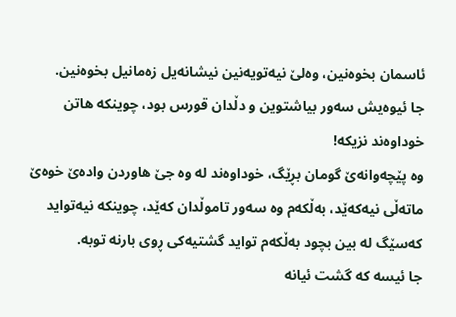ئاسمان بخوەنین، وەلێ نیەتویەنین نیشانەیل زەمانیل بخوەنین.
جا ئیوەیش سەور بیاشتوین و دڵدان قورس بود، چوینکه هاتن خوداوەند نزیکه!
وه پێچەوانەێ گومان بڕێگ، خوداوەند له وه جێ هاوردن وادەێ خوەێ ماتەڵی نیەکەێد، بەڵکەم وه سەور تاموڵدان کەێد، چوینکه نیەتواید کەسێگ له بین بچود بەڵکەم تواید گشتیەکی ڕوی بارنه توبه.
جا ئیسه که گشت ئیانه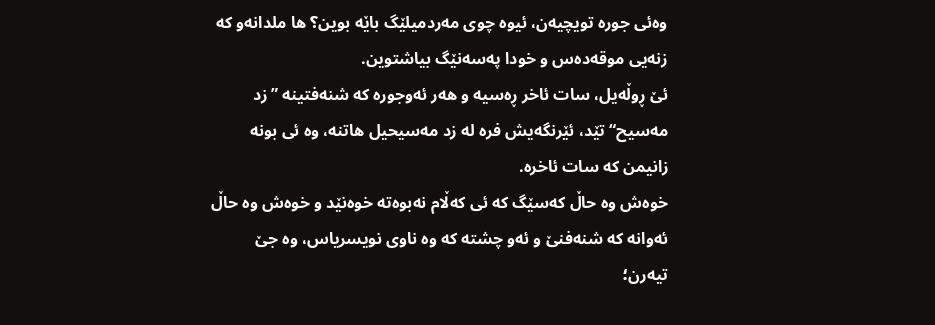وەئی جوره تویچیەن، ئیوه چوی مەردمیلێگ باێه بوین؟ ها ملدانەو که زنەیی موقەدەس و خودا پەسەنێگ بیاشتوین.
ئێ ڕوڵەیل، سات ئاخر ڕەسیه و هەر ئەوجورە که شنەفتینه ”زد مەسیح“ تێد، ئێرنگەیش فره له زد مەسیحیل هاتنه، وه ئی بونه زانیمن که سات ئاخره.
خوەش وه حاڵ کەسێگ که ئی کەڵام نەبوەته خوەنێد و خوەش وه حاڵ ئەوانه که شنەفنێ و ئەو چشته که وه ناوی نویسریاس، وه جێ تیەرن؛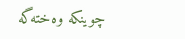چوینکه وەختەگه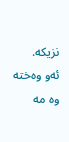نزیکه.
ئەو وەخته وه مه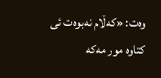وەت: «کەڵام نەبوەت ئی کتاوه مور مەکه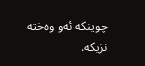چوینکه ئەو وەخته نزیکه.